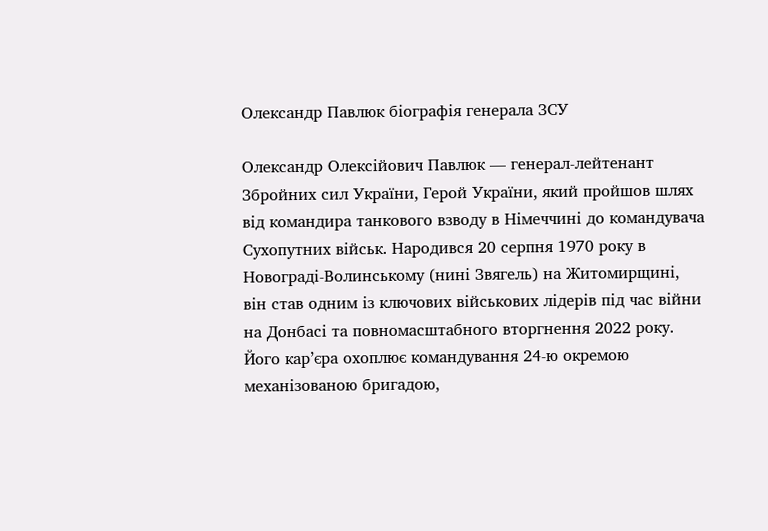Олександр Павлюк біографія генерала ЗСУ

Олександр Олексійович Павлюк — генерал-лейтенант Збройних сил України, Герой України, який пройшов шлях від командира танкового взводу в Німеччині до командувача Сухопутних військ. Народився 20 серпня 1970 року в Новограді-Волинському (нині Звягель) на Житомирщині, він став одним із ключових військових лідерів під час війни на Донбасі та повномасштабного вторгнення 2022 року. Його кар’єра охоплює командування 24-ю окремою механізованою бригадою,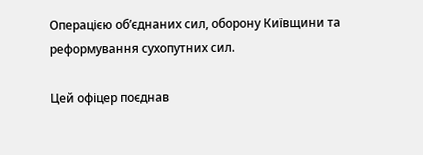Операцією об’єднаних сил, оборону Київщини та реформування сухопутних сил.

Цей офіцер поєднав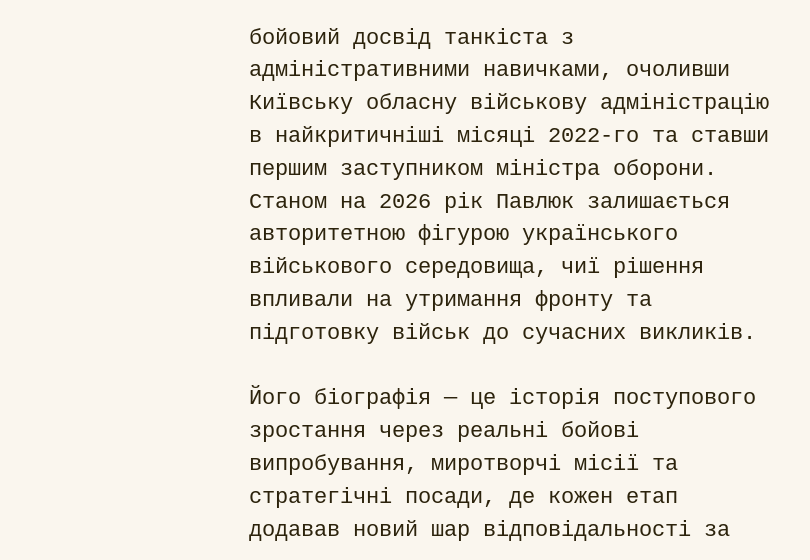бойовий досвід танкіста з адміністративними навичками, очоливши Київську обласну військову адміністрацію в найкритичніші місяці 2022-го та ставши першим заступником міністра оборони. Станом на 2026 рік Павлюк залишається авторитетною фігурою українського військового середовища, чиї рішення впливали на утримання фронту та підготовку військ до сучасних викликів.

Його біографія — це історія поступового зростання через реальні бойові випробування, миротворчі місії та стратегічні посади, де кожен етап додавав новий шар відповідальності за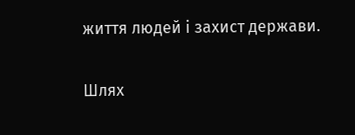життя людей і захист держави.

Шлях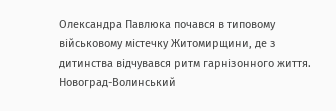Олександра Павлюка почався в типовому військовому містечку Житомирщини, де з дитинства відчувався ритм гарнізонного життя. Новоград-Волинський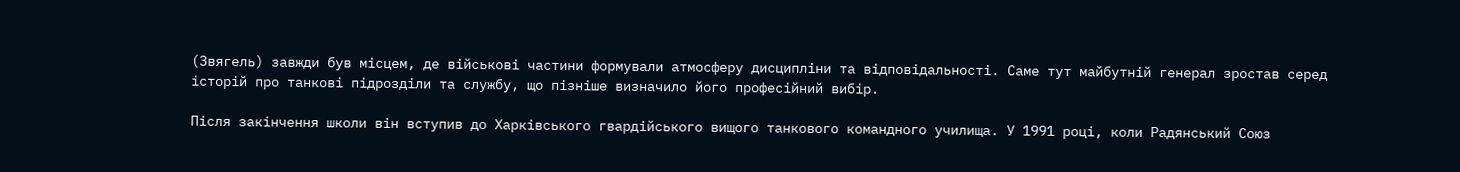(Звягель) завжди був місцем, де військові частини формували атмосферу дисципліни та відповідальності. Саме тут майбутній генерал зростав серед історій про танкові підрозділи та службу, що пізніше визначило його професійний вибір.

Після закінчення школи він вступив до Харківського гвардійського вищого танкового командного училища. У 1991 році, коли Радянський Союз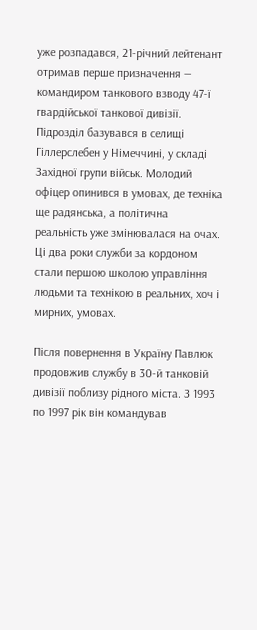уже розпадався, 21-річний лейтенант отримав перше призначення — командиром танкового взводу 47-ї гвардійської танкової дивізії. Підрозділ базувався в селищі Гіллерслебен у Німеччині, у складі Західної групи військ. Молодий офіцер опинився в умовах, де техніка ще радянська, а політична реальність уже змінювалася на очах. Ці два роки служби за кордоном стали першою школою управління людьми та технікою в реальних, хоч і мирних, умовах.

Після повернення в Україну Павлюк продовжив службу в 30-й танковій дивізії поблизу рідного міста. З 1993 по 1997 рік він командував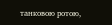танковою ротою,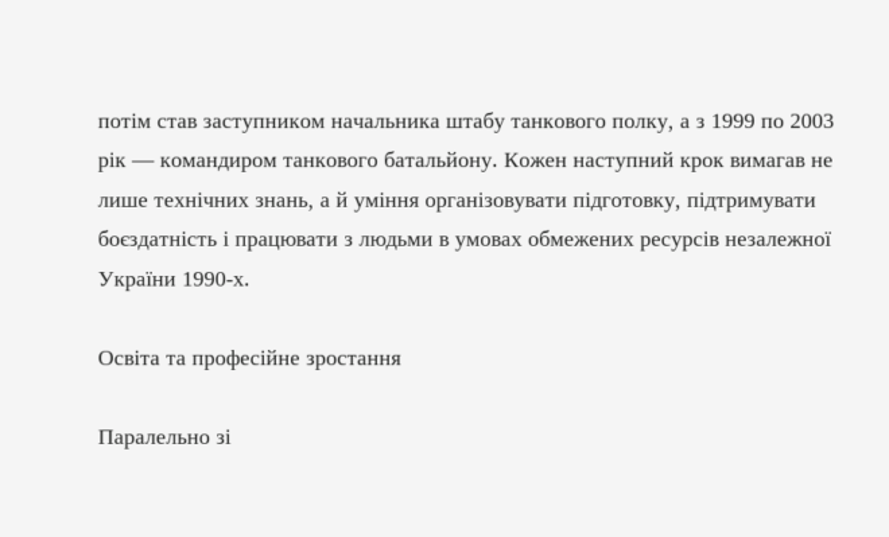потім став заступником начальника штабу танкового полку, а з 1999 по 2003 рік — командиром танкового батальйону. Кожен наступний крок вимагав не лише технічних знань, а й уміння організовувати підготовку, підтримувати боєздатність і працювати з людьми в умовах обмежених ресурсів незалежної України 1990-х.

Освіта та професійне зростання

Паралельно зі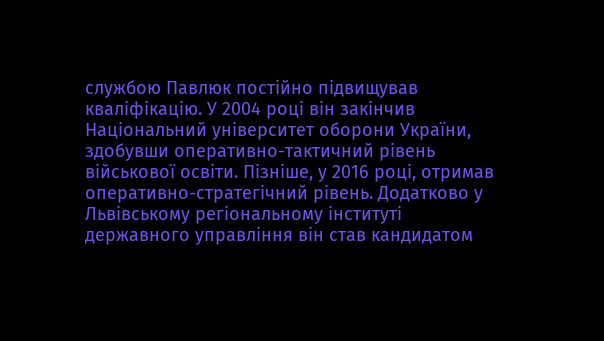службою Павлюк постійно підвищував кваліфікацію. У 2004 році він закінчив Національний університет оборони України, здобувши оперативно-тактичний рівень військової освіти. Пізніше, у 2016 році, отримав оперативно-стратегічний рівень. Додатково у Львівському регіональному інституті державного управління він став кандидатом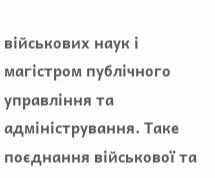військових наук і магістром публічного управління та адміністрування. Таке поєднання військової та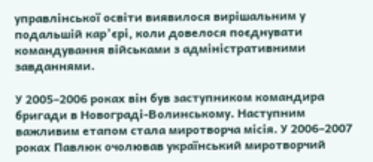управлінської освіти виявилося вирішальним у подальшій кар’єрі, коли довелося поєднувати командування військами з адміністративними завданнями.

У 2005–2006 роках він був заступником командира бригади в Новограді-Волинському. Наступним важливим етапом стала миротворча місія. У 2006–2007 роках Павлюк очолював український миротворчий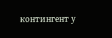контингент у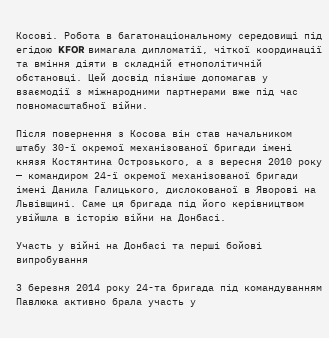Косові. Робота в багатонаціональному середовищі під егідою KFOR вимагала дипломатії, чіткої координації та вміння діяти в складній етнополітичній обстановці. Цей досвід пізніше допомагав у взаємодії з міжнародними партнерами вже під час повномасштабної війни.

Після повернення з Косова він став начальником штабу 30-ї окремої механізованої бригади імені князя Костянтина Острозького, а з вересня 2010 року — командиром 24-ї окремої механізованої бригади імені Данила Галицького, дислокованої в Яворові на Львівщині. Саме ця бригада під його керівництвом увійшла в історію війни на Донбасі.

Участь у війні на Донбасі та перші бойові випробування

З березня 2014 року 24-та бригада під командуванням Павлюка активно брала участь у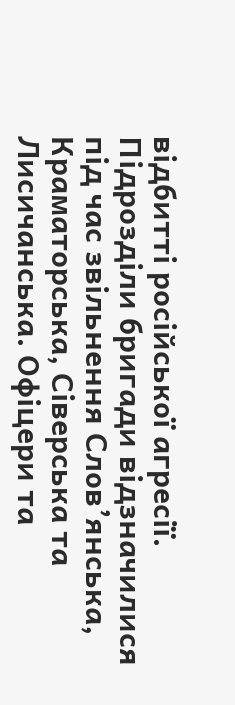відбитті російської агресії. Підрозділи бригади відзначилися під час звільнення Слов’янська, Краматорська, Сіверська та Лисичанська. Офіцери та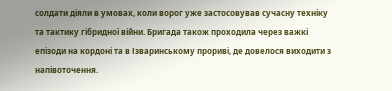солдати діяли в умовах, коли ворог уже застосовував сучасну техніку та тактику гібридної війни. Бригада також проходила через важкі епізоди на кордоні та в Ізваринському прориві, де довелося виходити з напівоточення.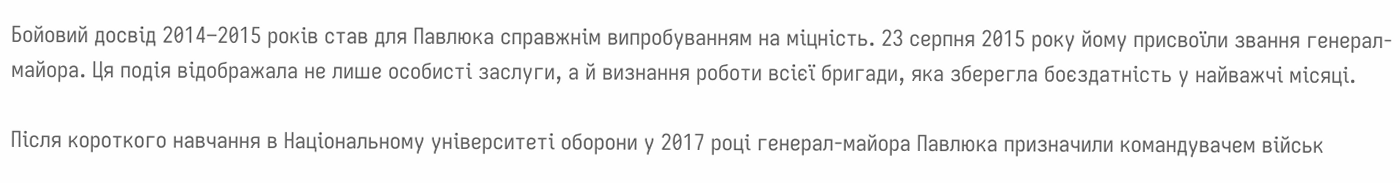Бойовий досвід 2014–2015 років став для Павлюка справжнім випробуванням на міцність. 23 серпня 2015 року йому присвоїли звання генерал-майора. Ця подія відображала не лише особисті заслуги, а й визнання роботи всієї бригади, яка зберегла боєздатність у найважчі місяці.

Після короткого навчання в Національному університеті оборони у 2017 році генерал-майора Павлюка призначили командувачем військ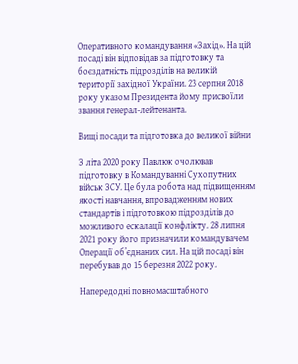Оперативного командування «Захід». На цій посаді він відповідав за підготовку та боєздатність підрозділів на великій території західної України. 23 серпня 2018 року указом Президента йому присвоїли звання генерал-лейтенанта.

Вищі посади та підготовка до великої війни

З літа 2020 року Павлюк очолював підготовку в Командуванні Сухопутних військ ЗСУ. Це була робота над підвищенням якості навчання, впровадженням нових стандартів і підготовкою підрозділів до можливого ескалації конфлікту. 28 липня 2021 року його призначили командувачем Операції об’єднаних сил. На цій посаді він перебував до 15 березня 2022 року.

Напередодні повномасштабного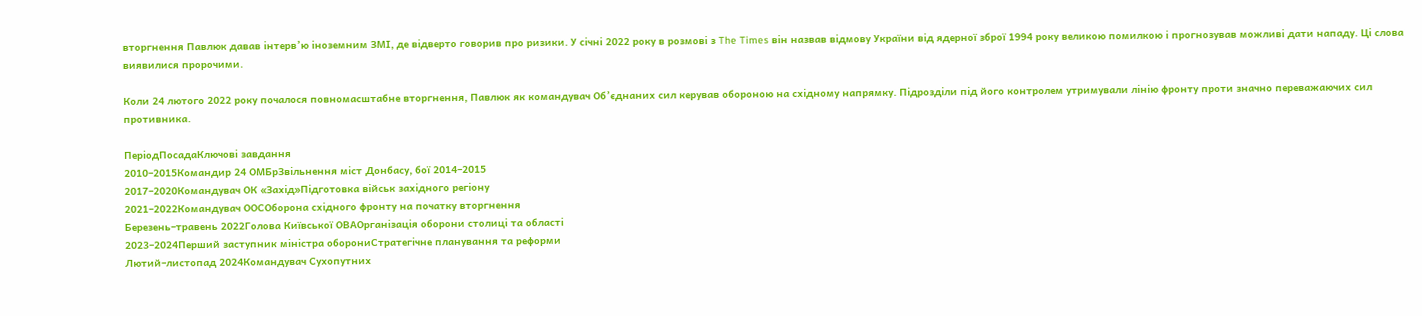вторгнення Павлюк давав інтерв’ю іноземним ЗМІ, де відверто говорив про ризики. У січні 2022 року в розмові з The Times він назвав відмову України від ядерної зброї 1994 року великою помилкою і прогнозував можливі дати нападу. Ці слова виявилися пророчими.

Коли 24 лютого 2022 року почалося повномасштабне вторгнення, Павлюк як командувач Об’єднаних сил керував обороною на східному напрямку. Підрозділи під його контролем утримували лінію фронту проти значно переважаючих сил противника.

ПеріодПосадаКлючові завдання
2010–2015Командир 24 ОМБрЗвільнення міст Донбасу, бої 2014–2015
2017–2020Командувач ОК «Захід»Підготовка військ західного регіону
2021–2022Командувач ООСОборона східного фронту на початку вторгнення
Березень–травень 2022Голова Київської ОВАОрганізація оборони столиці та області
2023–2024Перший заступник міністра оборониСтратегічне планування та реформи
Лютий–листопад 2024Командувач Сухопутних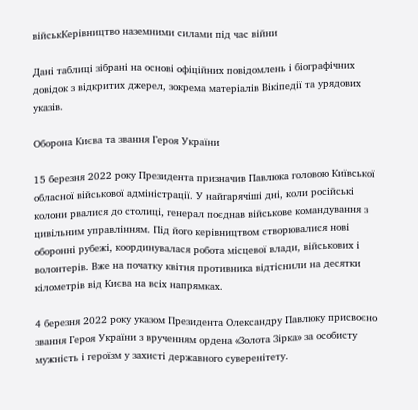військКерівництво наземними силами під час війни

Дані таблиці зібрані на основі офіційних повідомлень і біографічних довідок з відкритих джерел, зокрема матеріалів Вікіпедії та урядових указів.

Оборона Києва та звання Героя України

15 березня 2022 року Президента призначив Павлюка головою Київської обласної військової адміністрації. У найгарячіші дні, коли російські колони рвалися до столиці, генерал поєднав військове командування з цивільним управлінням. Під його керівництвом створювалися нові оборонні рубежі, координувалася робота місцевої влади, військових і волонтерів. Вже на початку квітня противника відтіснили на десятки кілометрів від Києва на всіх напрямках.

4 березня 2022 року указом Президента Олександру Павлюку присвоєно звання Героя України з врученням ордена «Золота Зірка» за особисту мужність і героїзм у захисті державного суверенітету.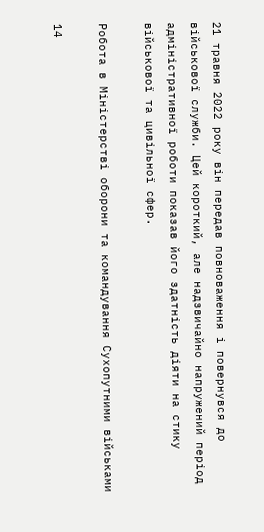21 травня 2022 року він передав повноваження і повернувся до військової служби. Цей короткий, але надзвичайно напружений період адміністративної роботи показав його здатність діяти на стику військової та цивільної сфер.

Робота в Міністерстві оборони та командування Сухопутними військами

14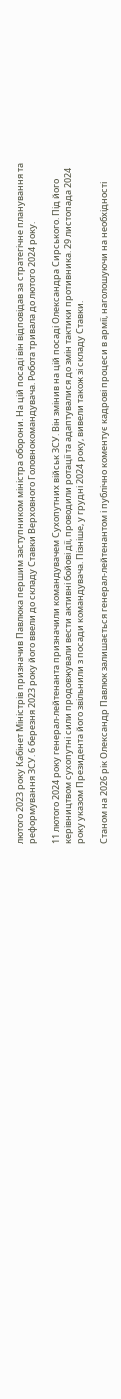лютого 2023 року Кабінет Міністрів призначив Павлюка першим заступником міністра оборони. На цій посаді він відповідав за стратегічне планування та реформування ЗСУ. 6 березня 2023 року його ввели до складу Ставки Верховного Головнокомандувача. Робота тривала до лютого 2024 року.

11 лютого 2024 року генерал-лейтенанта призначили командувачем Сухопутних військ ЗСУ. Він змінив на цій посаді Олександра Сирського. Під його керівництвом сухопутні сили продовжували вести активні бойові дії, проводили ротації та адаптувалися до змін тактики противника. 29 листопада 2024 року указом Президента його звільнили з посади командувача. Пізніше, у грудні 2024 року, вивели також зі складу Ставки.

Станом на 2026 рік Олександр Павлюк залишається генерал-лейтенантом і публічно коментує кадрові процеси в армії, наголошуючи на необхідності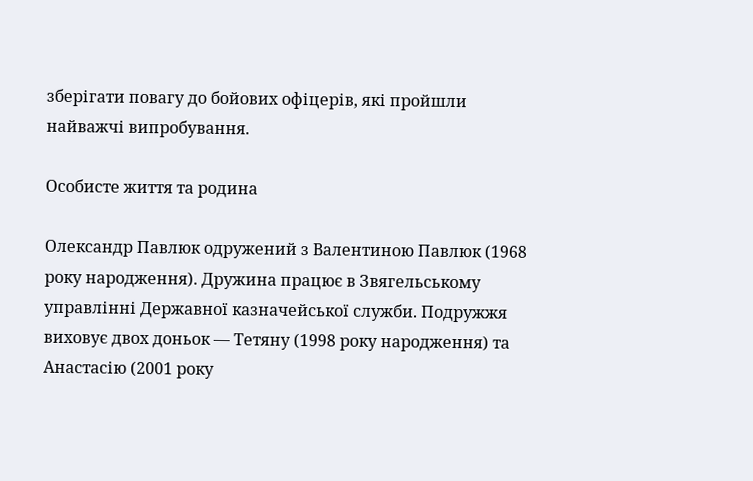зберігати повагу до бойових офіцерів, які пройшли найважчі випробування.

Особисте життя та родина

Олександр Павлюк одружений з Валентиною Павлюк (1968 року народження). Дружина працює в Звягельському управлінні Державної казначейської служби. Подружжя виховує двох доньок — Тетяну (1998 року народження) та Анастасію (2001 року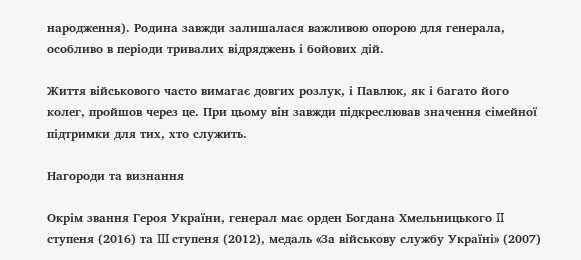народження). Родина завжди залишалася важливою опорою для генерала, особливо в періоди тривалих відряджень і бойових дій.

Життя військового часто вимагає довгих розлук, і Павлюк, як і багато його колег, пройшов через це. При цьому він завжди підкреслював значення сімейної підтримки для тих, хто служить.

Нагороди та визнання

Окрім звання Героя України, генерал має орден Богдана Хмельницького II ступеня (2016) та III ступеня (2012), медаль «За військову службу Україні» (2007)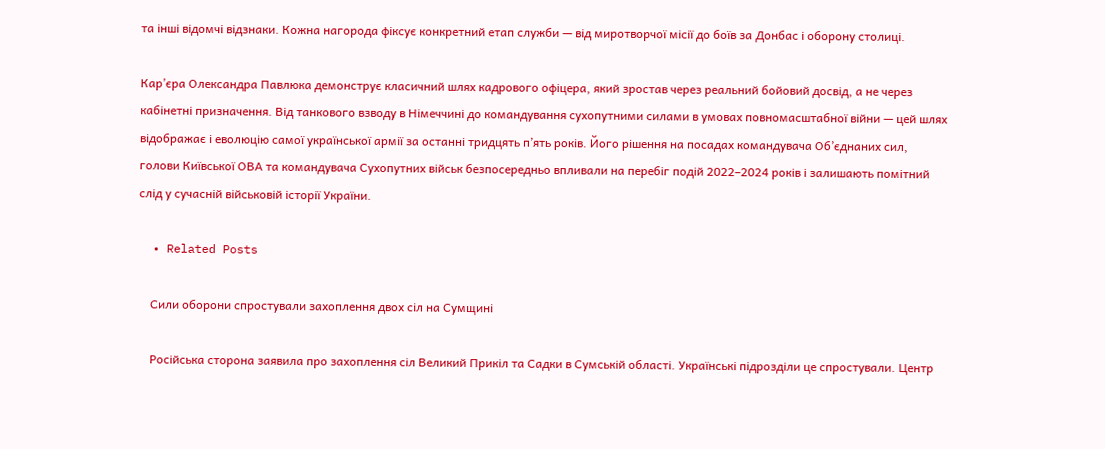та інші відомчі відзнаки. Кожна нагорода фіксує конкретний етап служби — від миротворчої місії до боїв за Донбас і оборону столиці.

Кар’єра Олександра Павлюка демонструє класичний шлях кадрового офіцера, який зростав через реальний бойовий досвід, а не через кабінетні призначення. Від танкового взводу в Німеччині до командування сухопутними силами в умовах повномасштабної війни — цей шлях відображає і еволюцію самої української армії за останні тридцять п’ять років. Його рішення на посадах командувача Об’єднаних сил, голови Київської ОВА та командувача Сухопутних військ безпосередньо впливали на перебіг подій 2022–2024 років і залишають помітний слід у сучасній військовій історії України.

  • Related Posts

    Сили оборони спростували захоплення двох сіл на Сумщині

    Російська сторона заявила про захоплення сіл Великий Прикіл та Садки в Сумській області. Українські підрозділи це спростували. Центр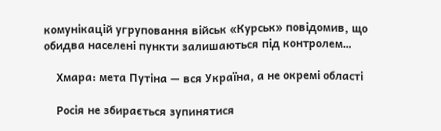комунікацій угруповання військ «Курськ» повідомив, що обидва населені пункти залишаються під контролем…

    Хмара: мета Путіна — вся Україна, а не окремі області

    Росія не збирається зупинятися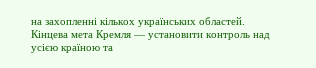на захопленні кількох українських областей. Кінцева мета Кремля — установити контроль над усією країною та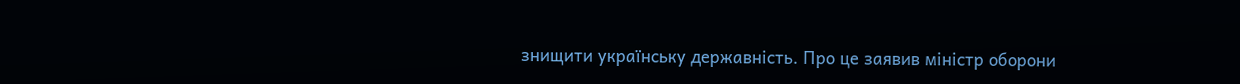знищити українську державність. Про це заявив міністр оборони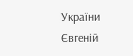України Євгеній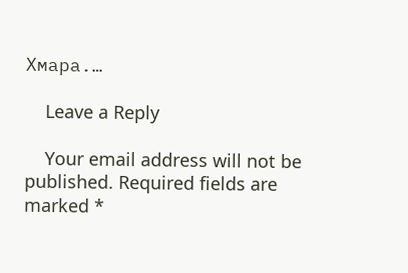Хмара.…

    Leave a Reply

    Your email address will not be published. Required fields are marked *